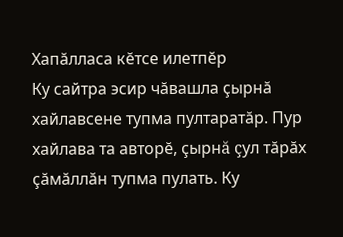Хапăлласа кĕтсе илетпĕр
Ку сайтра эсир чăвашла çырнă хайлавсене тупма пултаратăр. Пур
хайлава та авторĕ, çырнă çул тăрăх çăмăллăн тупма пулать. Ку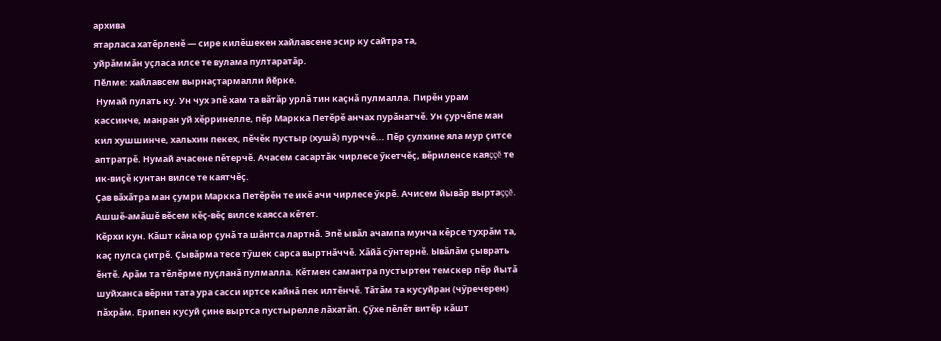архива
ятарласа хатĕрленĕ — сире килĕшекен хайлавсене эсир ку сайтра та,
уйрăммăн уçласа илсе те вулама пултаратăр.
Пӗлме: хайлавсем вырнаҫтармалли йӗрке.
 Нумай пулать ку. Ун чух эпĕ хам та вăтăр урлă тин каçнă пулмалла. Пирĕн урам кассинче, манран уй хĕрринелле, пĕр Маркка Петĕрĕ анчах пурăнатчĕ. Ун çурчĕпе ман кил хушшинче, хальхин пекех, пĕчĕк пустыр (хушă) пурччĕ... Пĕр çулхине яла мур çитсе аптратрĕ. Нумай ачасене пĕтерчĕ. Ачасем сасартăк чирлесе ӳкетчĕç, вĕриленсе каяççĕ те ик-виçĕ кунтан вилсе те каятчĕç.
Çав вăхăтра ман çумри Маркка Петĕрĕн те икĕ ачи чирлесе ӳкрĕ. Ачисем йывăр выртаççĕ. Ашшĕ-амăшĕ вĕсем кĕç-вĕç вилсе каясса кĕтет.
Кĕрхи кун. Кăшт кăна юр çунă та шăнтса лартнă. Эпĕ ывăл ачампа мунча кĕрсе тухрăм та, каç пулса çитрĕ. Çывăрма тесе тӳшек сарса выртнăччĕ. Хăйă сӳнтернĕ. Ывăлăм çыврать ĕнтĕ. Арăм та тĕлĕрме пуçланă пулмалла. Кĕтмен самантра пустыртен темскер пĕр йытă шуйханса вĕрни тата ура сасси иртсе кайнă пек илтĕнчĕ. Тăтăм та кусуйран (чӳречерен) пăхрăм. Ерипен кусуй çине выртса пустырелле лăхатăп. Çӳхе пĕлĕт витĕр кăшт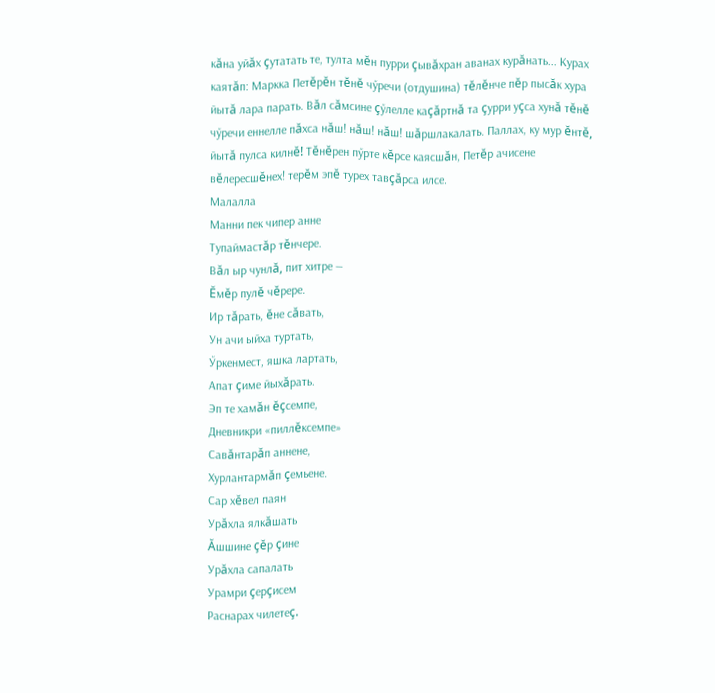кăна уйăх çутатать те, тулта мĕн пурри çывăхран аванах курăнать... Курах каятăп: Маркка Петĕрĕн тĕнĕ чӳречи (отдушина) тĕлĕнче пĕр пысăк хура йытă лара парать. Вăл сăмсине çӳлелле каçăртнă та çурри уçса хунă тĕнĕ чӳречи еннелле пăхса нăш! нăш! нăш! шăршлакалать. Паллах, ку мур ĕнтĕ, йытă пулса килнĕ! Тĕнĕрен пӳрте кĕрсе каясшăн, Петĕр ачисене вĕлересшĕнех! терĕм эпĕ турех тавçăрса илсе.
Малалла
Манни пек чипер анне
Тупаймастăр тĕнчере.
Вăл ыр чунлă, пит хитре —
Ĕмĕр пулĕ чĕрере.
Ир тăрать, ĕне сăвать,
Ун ачи ыйха туртать,
Ӳркенмест, яшка лартать,
Апат çиме йыхăрать.
Эп те хамăн ĕçсемпе,
Дневникри «пиллĕксемпе»
Савăнтарăп аннене,
Хурлантармăп çемьене.
Сар хĕвел паян
Урăхла ялкăшать
Ăшшине çĕр çине
Урăхла сапалать
Урамри çерçисем
Раснарах чилетеç.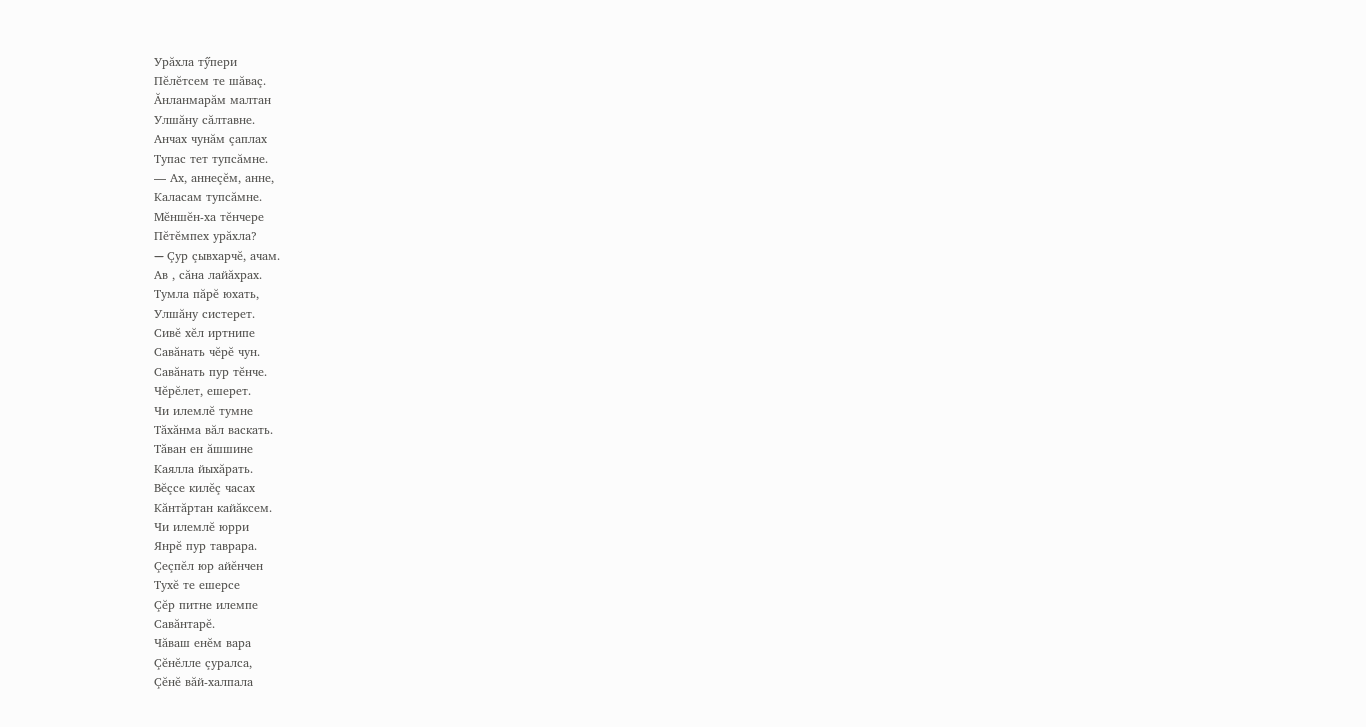Урăхла тӳпери
Пĕлĕтсем те шăваç.
Ăнланмарăм малтан
Улшăну сăлтавне.
Анчах чунăм çаплах
Тупас тет тупсăмне.
— Ах, аннеçĕм, анне,
Каласам тупсăмне.
Мĕншĕн-ха тĕнчере
Пĕтĕмпех урăхла?
— Çур çывхарчĕ, ачам.
Ав , сăна лайăхрах.
Тумла пăрĕ юхать,
Улшăну систерет.
Сивĕ хĕл иртнипе
Савăнать чĕрĕ чун.
Савăнать пур тĕнче.
Чĕрĕлет, ешерет.
Чи илемлĕ тумне
Тăхăнма вăл васкать.
Тăван ен ăшшине
Каялла йыхăрать.
Вĕçсе килĕç часах
Кăнтăртан кайăксем.
Чи илемлĕ юрри
Янрĕ пур таврара.
Çеçпĕл юр айĕнчен
Тухĕ те ешерсе
Çĕр питне илемпе
Савăнтарĕ.
Чăваш енĕм вара
Çĕнĕлле çуралса,
Çĕнĕ вăй-халпала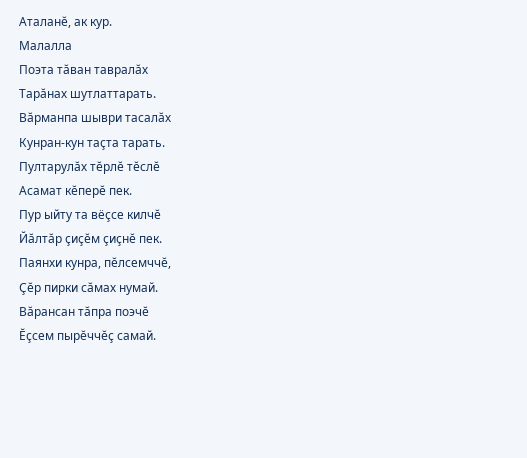Аталанĕ, ак кур.
Малалла
Поэта тăван тавралăх
Тарăнах шутлаттарать.
Вăрманпа шыври тасалăх
Кунран-кун таçта тарать.
Пултарулăх тĕрлĕ тĕслĕ
Асамат кĕперĕ пек.
Пур ыйту та вёçсе килчĕ
Йăлтăр çиçĕм çиçнĕ пек.
Паянхи кунра, пĕлсемччĕ,
Çĕр пирки сăмах нумай.
Вăрансан тăпра поэчĕ
Ĕçсем пырĕччĕç самай.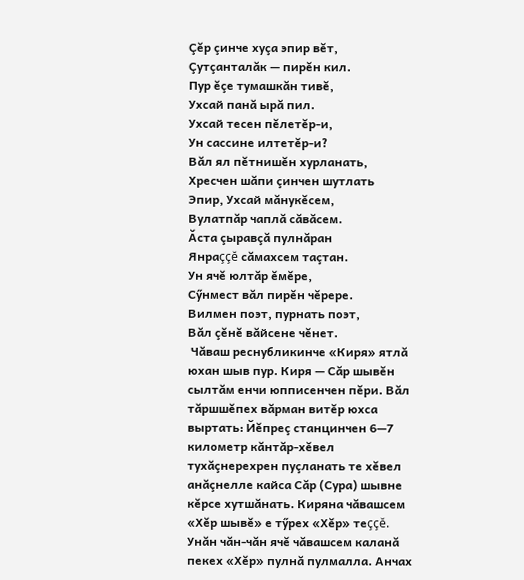Çĕр çинче хуçа эпир вĕт,
Çутçанталăк — пирĕн кил.
Пур ĕçе тумашкăн тивĕ,
Ухсай панă ырă пил.
Ухсай тесен пĕлетĕр-и,
Ун сассине илтетĕр-и?
Вăл ял пĕтнишĕн хурланать,
Хресчен шăпи çинчен шутлать
Эпир, Ухсай мăнукĕсем,
Вулатпăр чаплă сăвăсем.
Ăста çыравçă пулнăран
Янраççĕ сăмахсем таçтан.
Ун ячĕ юлтăр ĕмĕре,
Сӳнмест вăл пирĕн чĕрере.
Вилмен поэт, пурнать поэт,
Вăл çĕнĕ вăйсене чĕнет.
 Чăваш реснубликинче «Киря» ятлă юхан шыв пур. Киря — Сăр шывĕн сылтăм енчи юпписенчен пĕри. Вăл тăршшĕпех вăрман витĕр юхса выртать: Йĕпреç станцинчен 6—7 километр кăнтăр-хĕвел тухăçнерехрен пуçланать те хĕвел анăçнелле кайса Сăр (Сура) шывне кĕрсе хутшăнать. Киряна чăвашсем «Хĕр шывĕ» е тӳрех «Хĕр» теççĕ. Унăн чăн-чăн ячĕ чăвашсем каланă пекех «Хĕр» пулнă пулмалла. Анчах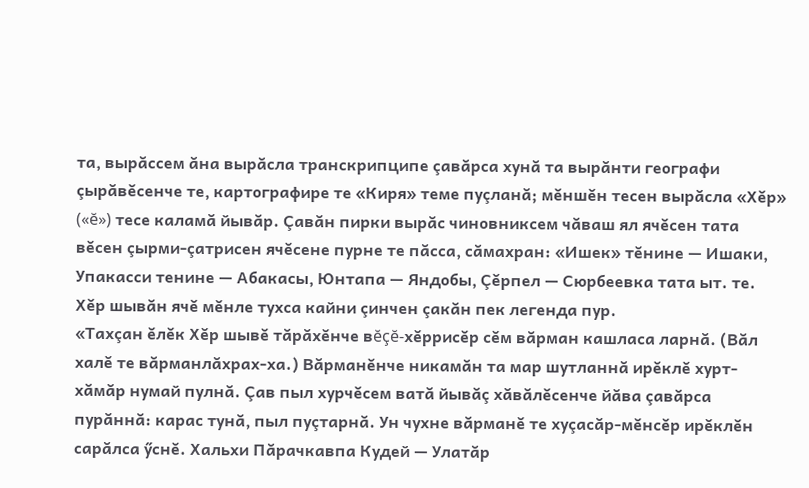та, вырăссем ăна вырăсла транскрипципе çавăрса хунă та вырăнти географи çырăвĕсенче те, картографире те «Киря» теме пуçланă; мĕншĕн тесен вырăсла «Хĕр» («ĕ») тесе каламă йывăр. Çавăн пирки вырăс чиновниксем чăваш ял ячĕсен тата вĕсен çырми-çатрисен ячĕсене пурне те пăсса, сăмахран: «Ишек» тĕнине — Ишаки, Упакасси тенине — Абакасы, Юнтапа — Яндобы, Çĕрпел — Сюрбеевка тата ыт. те.
Хĕр шывăн ячĕ мĕнле тухса кайни çинчен çакăн пек легенда пур.
«Тахçан ĕлĕк Хĕр шывĕ тăрăхĕнче вĕçĕ-хĕррисĕр сĕм вăрман кашласа ларнă. (Вăл халĕ те вăрманлăхрах-ха.) Вăрманĕнче никамăн та мар шутланнă ирĕклĕ хурт-хăмăр нумай пулнă. Çав пыл хурчĕсем ватă йывăç хăвăлĕсенче йăва çавăрса пурăннă: карас тунă, пыл пуçтарнă. Ун чухне вăрманĕ те хуçасăр-мĕнсĕр ирĕклĕн сарăлса ӳснĕ. Хальхи Пăрачкавпа Кудей — Улатăр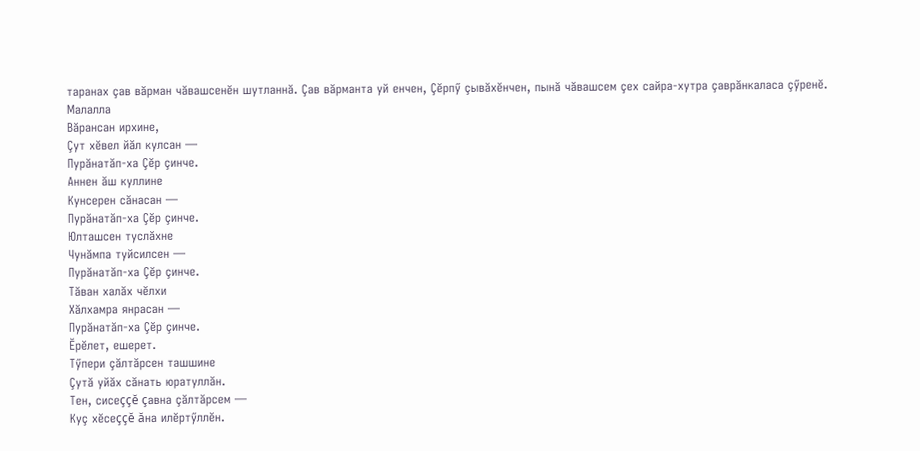таранах çав вăрман чăвашсенĕн шутланнă. Çав вăрманта уй енчен, Çĕрпӳ çывăхĕнчен, пынă чăвашсем çех сайра-хутра çаврăнкаласа çӳренĕ.
Малалла
Вăрансан ирхине,
Çут хĕвел йăл кулсан —
Пурăнатăп-ха Çĕр çинче.
Аннен ăш куллине
Кунсерен сăнасан —
Пурăнатăп-ха Çĕр çинче.
Юлташсен туслăхне
Чунăмпа туйсилсен —
Пурăнатăп-ха Çĕр çинче.
Тăван халăх чĕлхи
Хăлхамра янрасан —
Пурăнатăп-ха Çĕр çинче.
Ĕрĕлет, ешерет.
Тӳпери çăлтăрсен ташшине
Çутă уйăх сăнать юратуллăн.
Тен, сисеççĕ çавна çăлтăрсем —
Куç хĕсеççĕ ăна илĕртӳллĕн.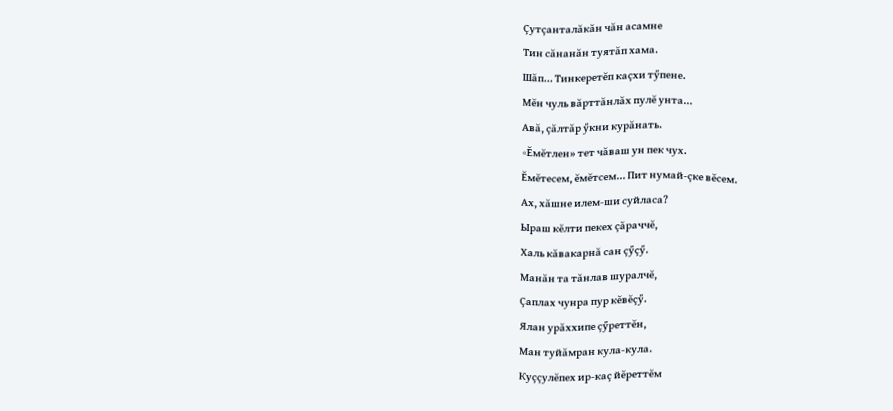Çутçанталăкăн чăн асамне
Тин сăнанăн туятăп хама.
Шăп… Тинкеретĕп каçхи тӳпене.
Мĕн чуль вăрттăнлăх пулĕ унта…
Авă, çăлтăр ӳкни курăнать.
«Ĕмĕтлен» тет чăваш ун пек чух.
Ĕмĕтесем, ĕмĕтсем… Пит нумай-çке вĕсем.
Ах, хăшне илем-ши суйласа?
Ыраш кĕлти пекех çăраччĕ,
Халь кăвакарнă сан çӳçӳ.
Манăн та тăнлав шуралчĕ,
Çаплах чунра пур кĕвĕçӳ.
Ялан урăххипе çӳреттĕн,
Ман туйăмран кула-кула.
Куççулĕпех ир-каç йĕреттĕм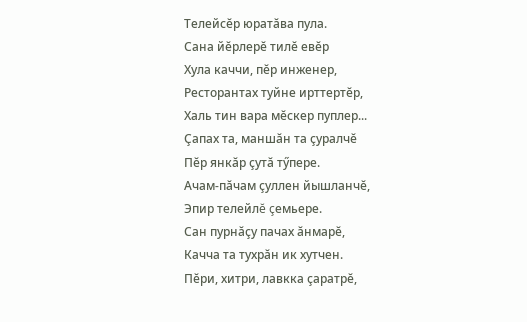Телейсĕр юратăва пула.
Сана йĕрлерĕ тилĕ евĕр
Хула каччи, пĕр инженер,
Ресторантах туйне ирттертĕр,
Халь тин вара мĕскер пуплер...
Çапах та, маншăн та çуралчĕ
Пĕр янкăр çутă тӳпере.
Ачам-пăчам çуллен йышланчĕ,
Эпир телейлĕ çемьере.
Сан пурнăçу пачах ăнмарĕ,
Качча та тухрăн ик хутчен.
Пĕри, хитри, лавкка çаратрĕ,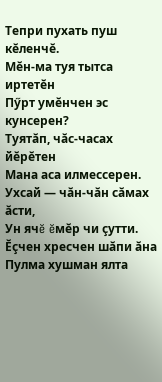Тепри пухать пуш кĕленчĕ.
Мĕн-ма туя тытса иртетĕн
Пӳрт умĕнчен эс кунсерен?
Туятăп, чăс-часах йĕрĕтен
Мана аса илмессерен.
Ухсай — чăн-чăн сăмах ăсти,
Ун ячĕ ĕмĕр чи çутти.
Ĕçчен хресчен шăпи ăна
Пулма хушман ялта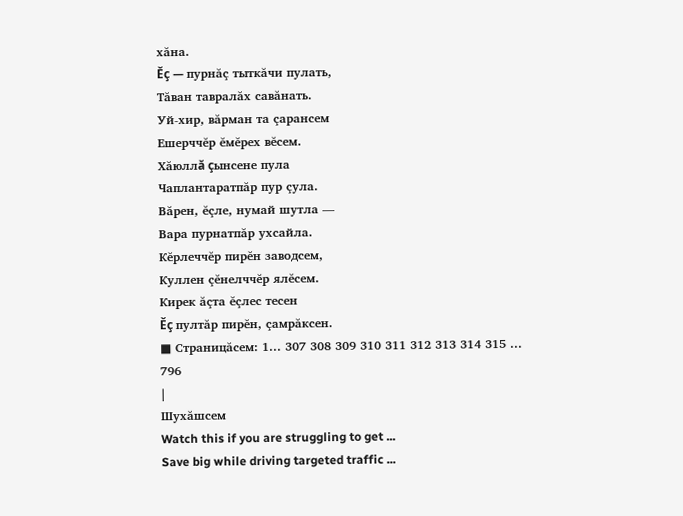хăна.
Ĕç — пурнăç тыткăчи пулать,
Тăван тавралăх савăнать.
Уй-хир, вăрман та çарансем
Ешерччĕр ĕмĕрех вĕсем.
Хăюллă çынсене пула
Чаплантаратпăр пур çула.
Вăрен, ĕçле, нумай шутла —
Вара пурнатпăр ухсайла.
Кĕрлеччĕр пирĕн заводсем,
Куллен çĕнелччĕр ялĕсем.
Кирек ăçта ĕçлес тесен
Ěç пултăр пирĕн, çамрăксен.
■ Страницăсем: 1... 307 308 309 310 311 312 313 314 315 ... 796
|
Шухăшсем
Watch this if you are struggling to get ...
Save big while driving targeted traffic ...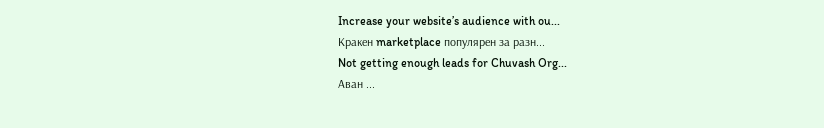Increase your website’s audience with ou...
Кракен marketplace популярен за разн...
Not getting enough leads for Chuvash Org...
Аван ...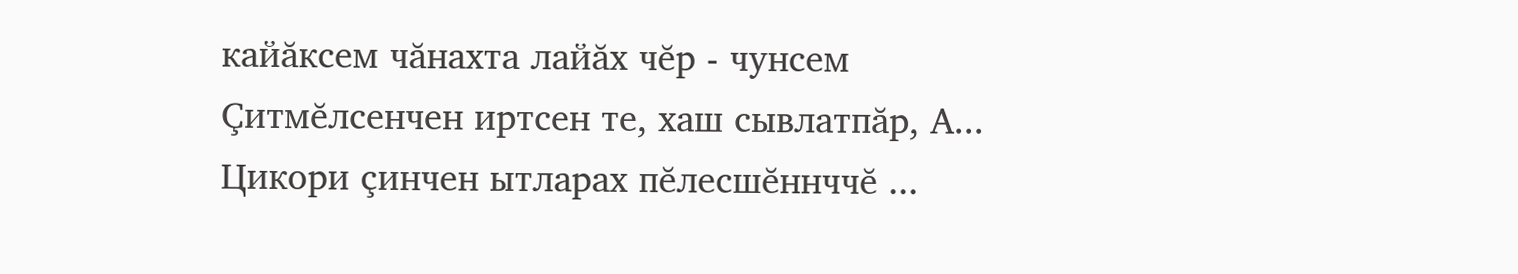кайăксем чăнахта лайăх чĕр - чунсем
Çитмĕлсенчен иртсен те, хаш сывлатпăр, А...
Цикори çинчен ытларах пĕлесшĕннччĕ ...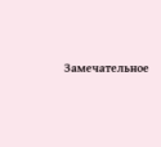Замечательное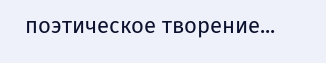поэтическое творение...